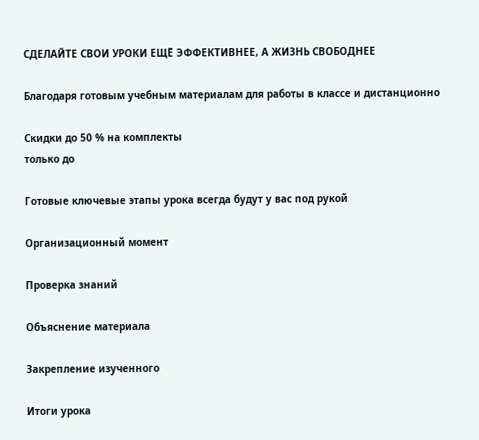СДЕЛАЙТЕ СВОИ УРОКИ ЕЩЁ ЭФФЕКТИВНЕЕ, А ЖИЗНЬ СВОБОДНЕЕ

Благодаря готовым учебным материалам для работы в классе и дистанционно

Скидки до 50 % на комплекты
только до

Готовые ключевые этапы урока всегда будут у вас под рукой

Организационный момент

Проверка знаний

Объяснение материала

Закрепление изученного

Итоги урока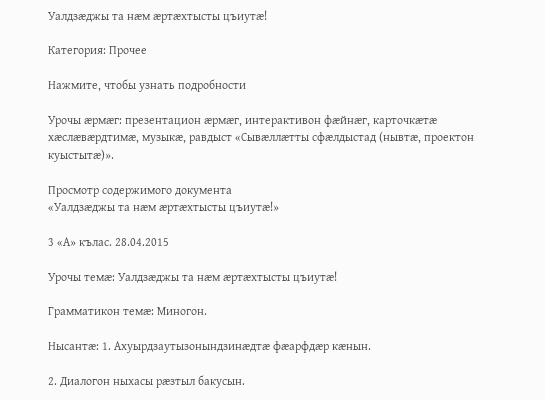Уалдзæджы та нæм æртæхтысты цъиутæ!

Категория: Прочее

Нажмите, чтобы узнать подробности

Урочы æрмæг: презентацион æрмæг, интерактивон фæйнæг, карточкæтæ хæслæвæрдтимæ, музыкæ, равдыст «Сывæллæтты сфæлдыстад (нывтæ, проектон куыстытæ)».

Просмотр содержимого документа
«Уалдзæджы та нæм æртæхтысты цъиутæ!»

3 «А» кълас. 28.04.2015

Урочы темæ: Уалдзæджы та нæм æртæхтысты цъиутæ!

Грамматикон темæ: Миногон.

Нысантæ: 1. Ахуырдзаутызонындзинæдтæ фæарфдæр кæнын.

2. Диалогон ныхасы рæзтыл бакусын.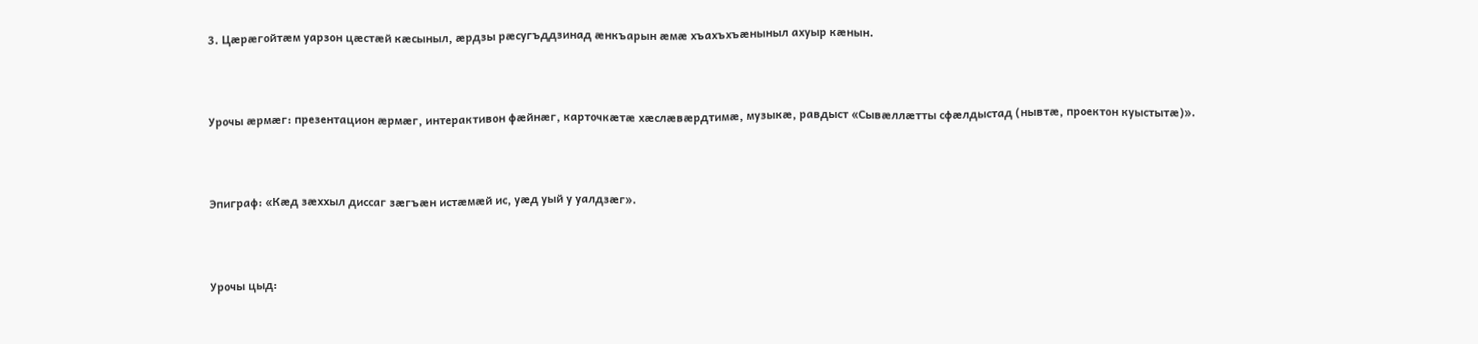3. Цæрæгойтæм уарзон цæстæй кæсыныл, æрдзы рæсугъддзинад æнкъарын æмæ хъахъхъæныныл ахуыр кæнын.



Урочы æрмæг: презентацион æрмæг, интерактивон фæйнæг, карточкæтæ хæслæвæрдтимæ, музыкæ, равдыст «Сывæллæтты сфæлдыстад (нывтæ, проектон куыстытæ)».



Эпиграф: «Кæд зæххыл диссаг зæгъæн истæмæй ис, уæд уый у уалдзæг».



Урочы цыд: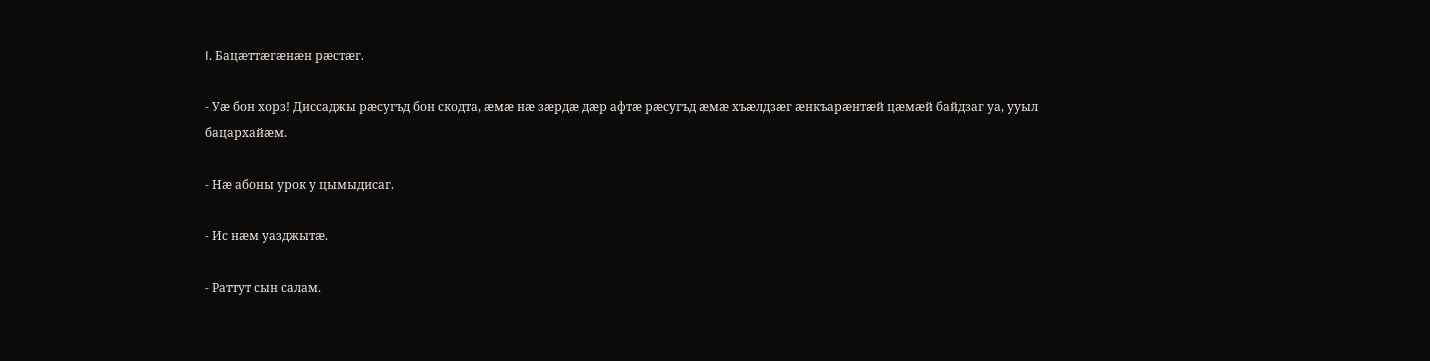I. Бацæттæгæнæн рæстæг.

- Уæ бон хорз! Диссаджы рæсугъд бон скодта, æмæ нæ зæрдæ дæр афтæ рæсугъд æмæ хъæлдзæг æнкъарæнтæй цæмæй байдзаг уа, ууыл бацархайæм.

- Нæ абоны урок у цымыдисаг.

- Ис нæм уазджытæ.

- Раттут сын салам.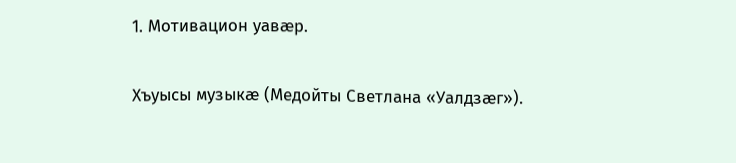1. Мотивацион уавæр.

Хъуысы музыкæ (Медойты Светлана «Уалдзæг»).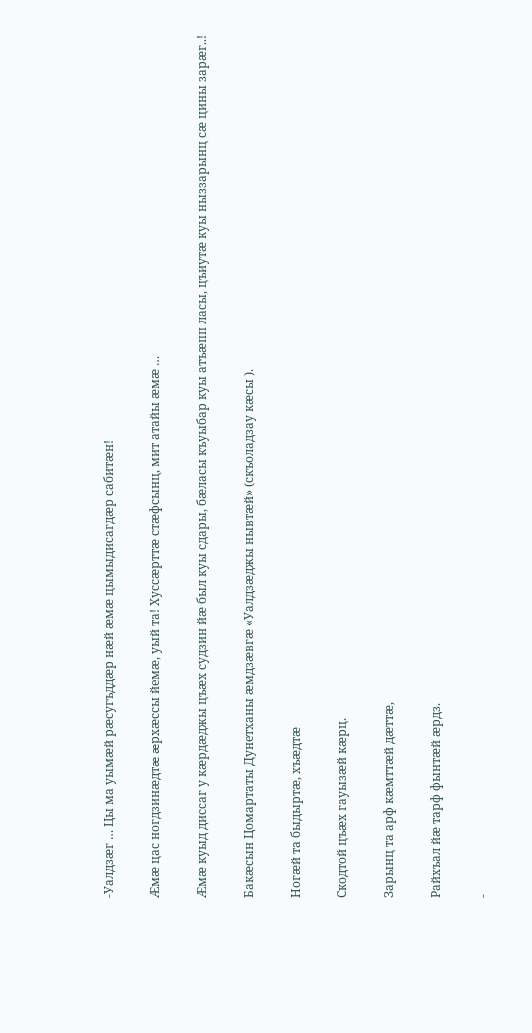-Уалдзæг … Цы ма уымæй рæсугъддæр нæй æмæ цымыдисагдæр сабитæн!

Æмæ цас ногдзинæдтæ æрхæссы йемæ, уый та! Хуссæрттæ стæфсынц, мит атайы æмæ …

Æмæ куыд диссаг у кæрдæджы цъæх судзин йæ был куы сдары, бæласы къуыбар куы атъæпп ласы, цъиутæ куы ныззарынц сæ цины зарæг..!

Бакæсын Цомартаты Дунетханы æмдзæвгæ «Уалдзæджы нывтæй» (скъоладзау кæсы ).

Ногæй та быдыртæ, хъæдтæ

Скодтой цъæх гауызæй кæрц.

Зарынц та арф кæмттæй дæттæ,

Райхъал йæ тарф фынтæй æрдз.

-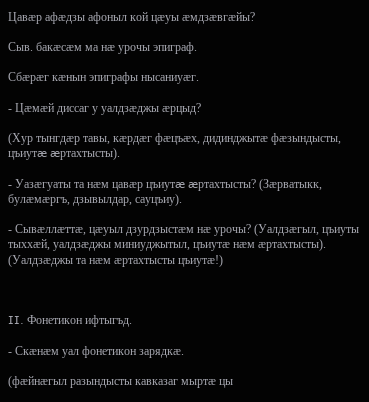Цавæр афæдзы афоныл кой цæуы æмдзæвгæйы?

Сыв. бакæсæм ма нæ урочы эпиграф.

Сбæрæг кæнын эпиграфы нысаниуæг.

- Цæмæй диссаг у уалдзæджы æрцыд?

(Хур тынгдæр тавы, кæрдæг фæцъæх, дидинджытæ фæзындысты, цъиутæ æртахтысты).

- Уазæгуаты та нæм цавæр цъиутæ æртахтысты? (Зæрватыкк, булæмæргъ, дзывылдар, сауцъиу).

- Сывæллæттæ, цæуыл дзурдзыстæм нæ урочы? (Уалдзæгыл, цъиуты тыххæй, уалдзæджы миниуджытыл, цъиутæ нæм æртахтысты). (Уалдзæджы та нæм æртахтысты цъиутæ!)



II. Фонетикон ифтыгъд.

- Скæнæм уал фонетикон зарядкæ.

(фæйнæгыл разындысты кавказаг мыртæ цы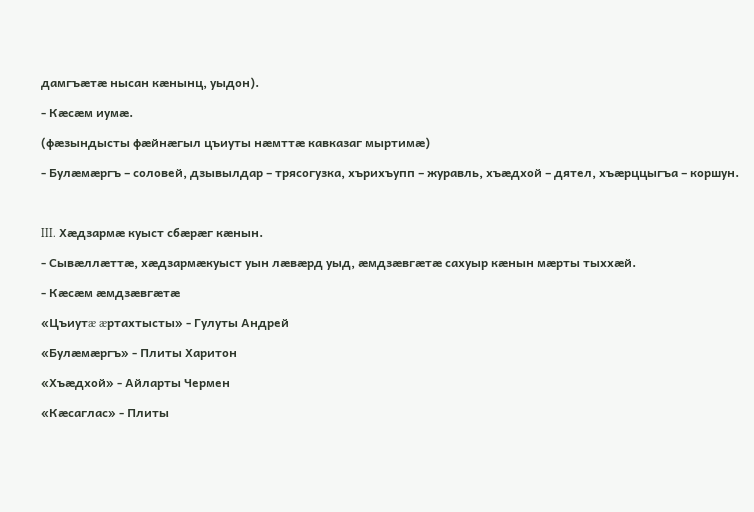дамгъæтæ нысан кæнынц, уыдон).

- Кæсæм иумæ.

(фæзындысты фæйнæгыл цъиуты нæмттæ кавказаг мыртимæ)

- Булæмæргъ – соловей, дзывылдар – трясогузка, хърихъупп – журавль, хъæдхой – дятел, хъæрццыгъа – коршун.



III. Хæдзармæ куыст сбæрæг кæнын.

- Сывæллæттæ, хæдзармæкуыст уын лæвæрд уыд, æмдзæвгæтæ сахуыр кæнын мæрты тыххæй.

- Кæсæм æмдзæвгæтæ

«Цъиутæ æртахтысты» - Гулуты Андрей

«Булæмæргъ» - Плиты Харитон

«Хъæдхой» - Айларты Чермен

«Кæсаглас» - Плиты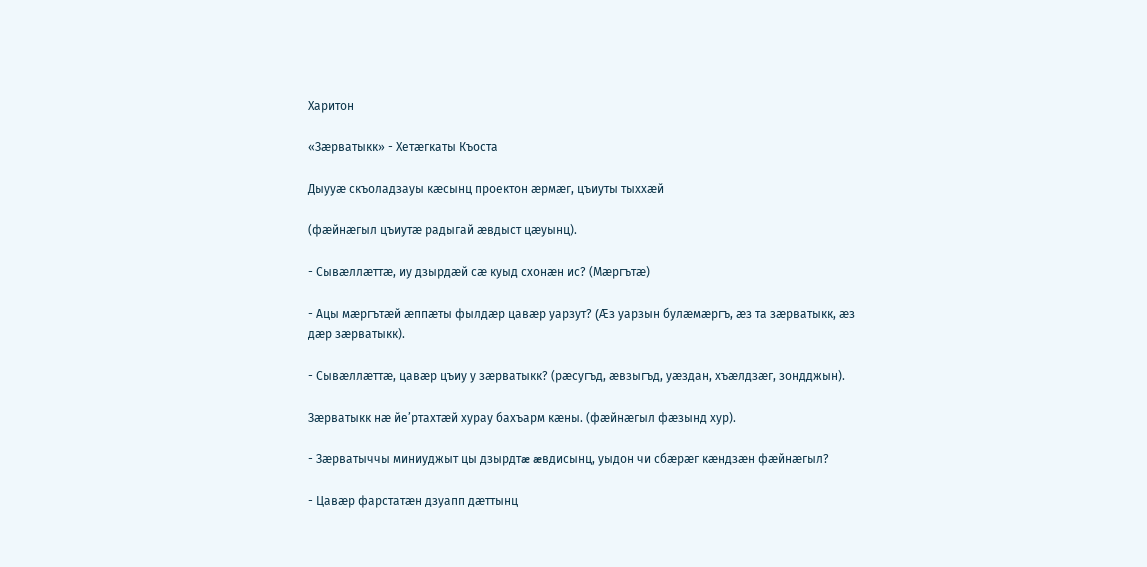Харитон

«Зæрватыкк» - Хетæгкаты Къоста

Дыууæ скъоладзауы кæсынц проектон æрмæг, цъиуты тыххæй

(фæйнæгыл цъиутæ радыгай æвдыст цæуынц).

- Сывæллæттæ, иу дзырдæй сæ куыд схонæн ис? (Мæргътæ)

- Ацы мæргътæй æппæты фылдæр цавæр уарзут? (Æз уарзын булæмæргъ, æз та зæрватыкк, æз дæр зæрватыкк).

- Сывæллæттæ, цавæр цъиу у зæрватыкк? (рæсугъд, æвзыгъд, уæздан, хъæлдзæг, зондджын).

Зæрватыкк нæ йе’ртахтæй хурау бахъарм кæны. (фæйнæгыл фæзынд хур).

- Зæрватыччы миниуджыт цы дзырдтæ æвдисынц, уыдон чи сбæрæг кæндзæн фæйнæгыл?

- Цавæр фарстатæн дзуапп дæттынц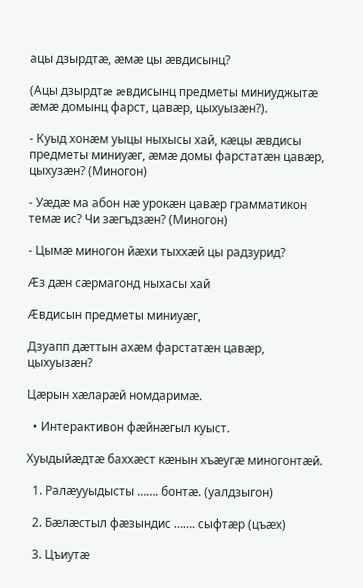ацы дзырдтæ, æмæ цы æвдисынц?

(Ацы дзырдтæ æвдисынц предметы миниуджытæ æмæ домынц фарст, цавæр, цыхуызæн?).

- Куыд хонæм уыцы ныхысы хай, кæцы æвдисы предметы миниуæг, æмæ домы фарстатæн цавæр, цыхузæн? (Миногон)

- Уæдæ ма абон нæ урокæн цавæр грамматикон темæ ис? Чи зæгъдзæн? (Миногон)

- Цымæ миногон йæхи тыххæй цы радзурид?

Æз дæн сæрмагонд ныхасы хай

Æвдисын предметы миниуæг,

Дзуапп дæттын ахæм фарстатæн цавæр, цыхуызæн?

Цæрын хæларæй номдаримæ.

  • Интерактивон фæйнæгыл куыст.

Хуыдыйæдтæ баххæст кæнын хъæугæ миногонтæй.

  1. Ралæууыдысты ……. бонтæ. (уалдзыгон)

  2. Бæлæстыл фæзындис ……. сыфтæр (цъæх)

  3. Цъиутæ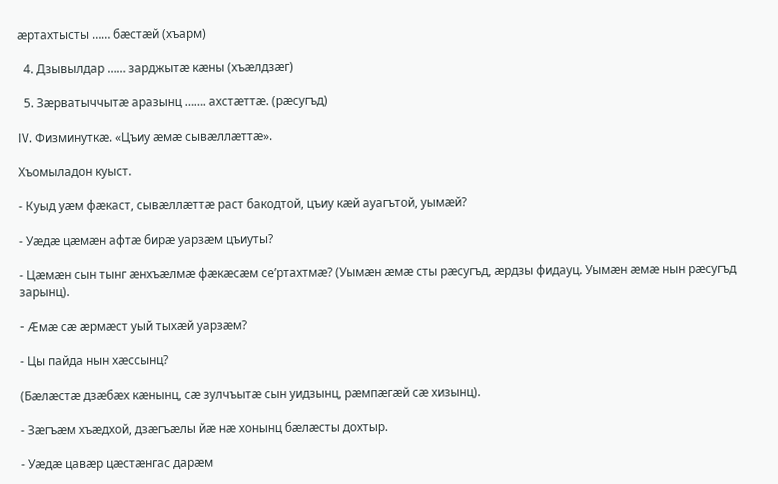æртахтысты …… бæстæй (хъарм)

  4. Дзывылдар …… зарджытæ кæны (хъæлдзæг)

  5. Зæрватыччытæ аразынц ……. ахстæттæ. (рæсугъд)

IV. Физминуткæ. «Цъиу æмæ сывæллæттæ».

Хъомыладон куыст.

- Куыд уæм фæкаст, сывæллæттæ раст бакодтой, цъиу кæй ауагътой, уымæй?

- Уæдæ цæмæн афтæ бирæ уарзæм цъиуты?

- Цæмæн сын тынг æнхъæлмæ фæкæсæм се’ртахтмæ? (Уымæн æмæ сты рæсугъд, æрдзы фидауц. Уымæн æмæ нын рæсугъд зарынц).

- Æмæ сæ æрмæст уый тыхæй уарзæм?

- Цы пайда нын хæссынц?

(Бæлæстæ дзæбæх кæнынц, сæ зулчъытæ сын уидзынц, рæмпæгæй сæ хизынц).

- Зæгъæм хъæдхой, дзæгъæлы йæ нæ хонынц бæлæсты дохтыр.

- Уæдæ цавæр цæстæнгас дарæм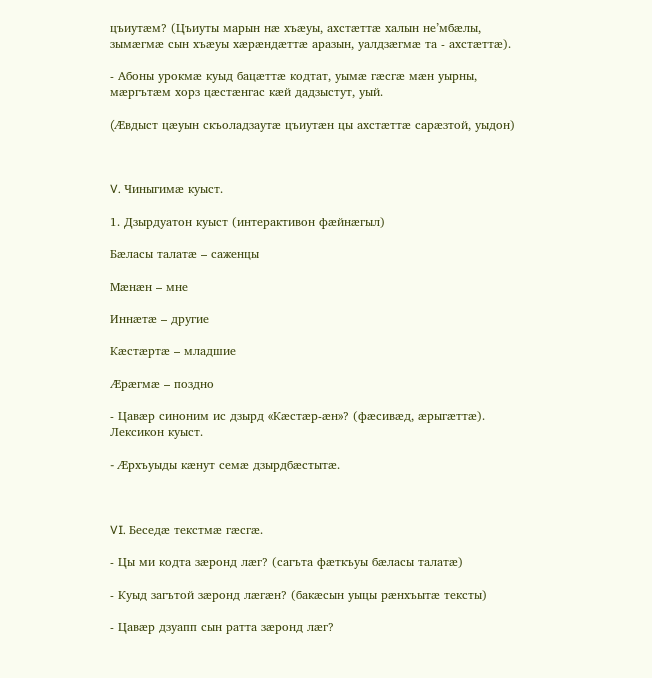цъиутæм? (Цъиуты марын нæ хъæуы, ахстæттæ халын не’мбæлы, зымæгмæ сын хъæуы хæрæндæттæ аразын, уалдзæгмæ та - ахстæттæ).

- Абоны урокмæ куыд бацæттæ кодтат, уымæ гæсгæ мæн уырны, мæргътæм хорз цæстæнгас кæй дадзыстут, уый.

(Æвдыст цæуын скъоладзаутæ цъиутæн цы ахстæттæ сарæзтой, уыдон)



V. Чиныгимæ куыст.

1. Дзырдуатон куыст (интерактивон фæйнæгыл)

Бæласы талатæ – саженцы

Мæнæн – мне

Иннæтæ – другие

Кæстæртæ – младшие

Æрæгмæ – поздно

- Цавæр синоним ис дзырд «Кæстæр-æн»? (фæсивæд, æрыгæттæ). Лексикон куыст.

- Æрхъуыды кæнут семæ дзырдбæстытæ.



VI. Беседæ текстмæ гæсгæ.

- Цы ми кодта зæронд лæг? (сагъта фæткъуы бæласы талатæ)

- Куыд загътой зæронд лæгæн? (бакæсын уыцы рæнхъытæ тексты)

- Цавæр дзуапп сын ратта зæронд лæг?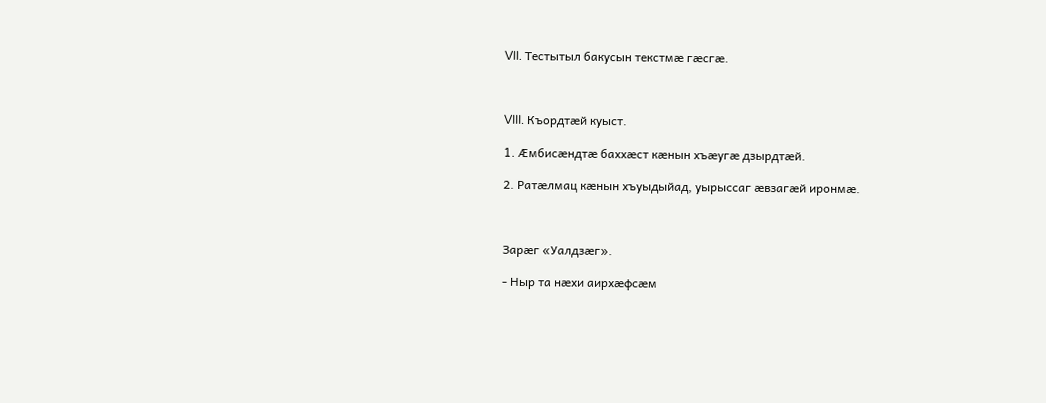VII. Тестытыл бакусын текстмæ гæсгæ.



VIII. Къордтæй куыст.

1. Æмбисæндтæ баххæст кæнын хъæугæ дзырдтæй.

2. Ратæлмац кæнын хъуыдыйад, уырыссаг æвзагæй иронмæ.



Зарæг «Уалдзæг».

- Ныр та нæхи аирхæфсæм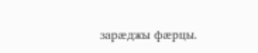зарæджы фæрцы.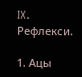IX. Рефлекси.

1. Ацы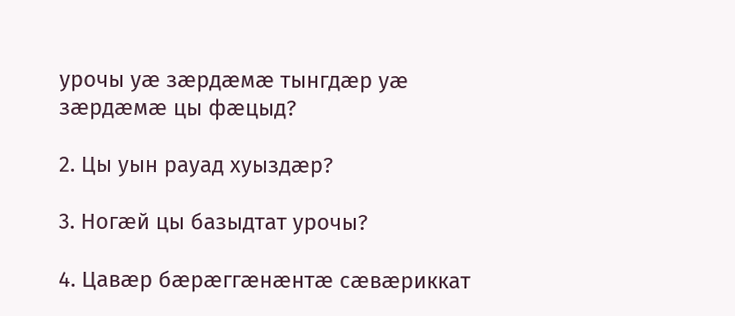урочы уæ зæрдæмæ тынгдæр уæ зæрдæмæ цы фæцыд?

2. Цы уын рауад хуыздæр?

3. Ногæй цы базыдтат урочы?

4. Цавæр бæрæггæнæнтæ сæвæриккат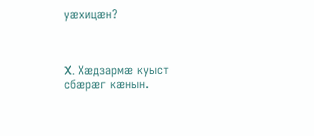уæхицæн?



X. Хæдзармæ куыст сбæрæг кæнын.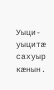Уыци-уыцитæ сахуыр кæнын.